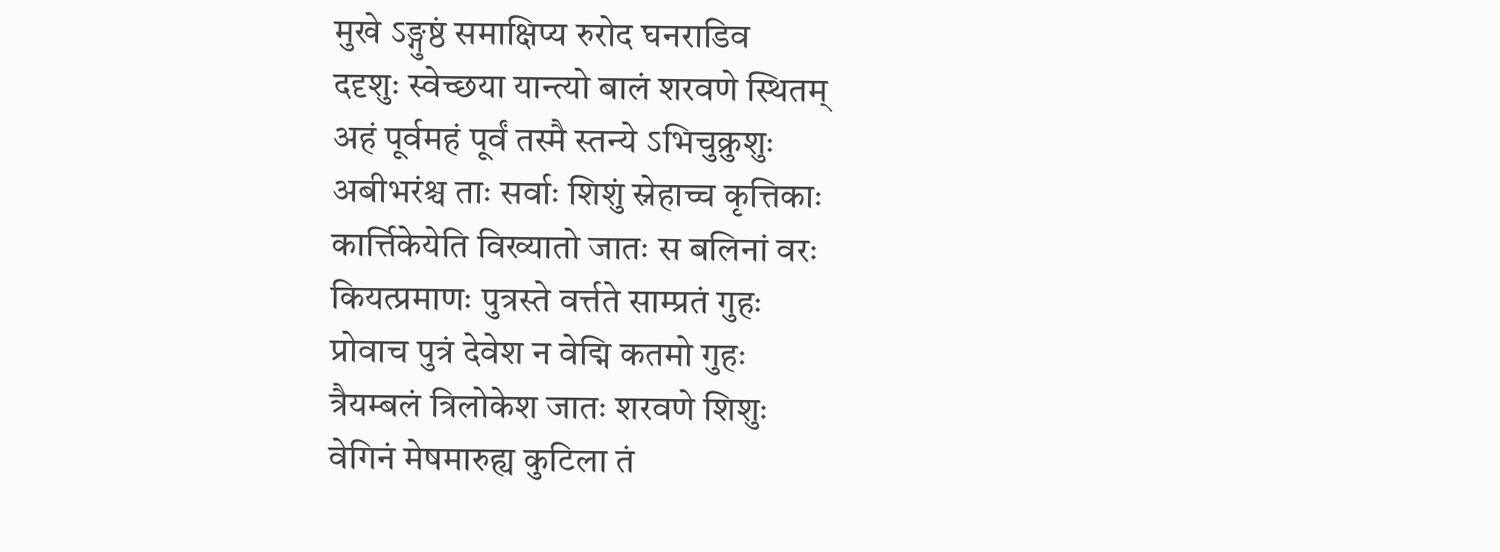मुखे ऽङ्गुष्ठं समाक्षिप्य रुरोद घनराडिव
ददृशुः स्वेच्छया यान्त्यो बालं शरवणे स्थितम्
अहं पूर्वमहं पूर्वं तस्मै स्तन्ये ऽभिचुक्रुशुः
अबीभरंश्च ताः सर्वाः शिशुं स्नेहाच्च कृत्तिकाः
कार्त्तिकेयेति विख्यातो जातः स बलिनां वरः
कियत्प्रमाणः पुत्रस्ते वर्त्तते साम्प्रतं गुहः
प्रोवाच पुत्रं देवेश न वेद्मि कतमो गुहः
त्रैयम्बलं त्रिलोकेश जातः शरवणे शिशुः
वेगिनं मेषमारुह्य कुटिला तं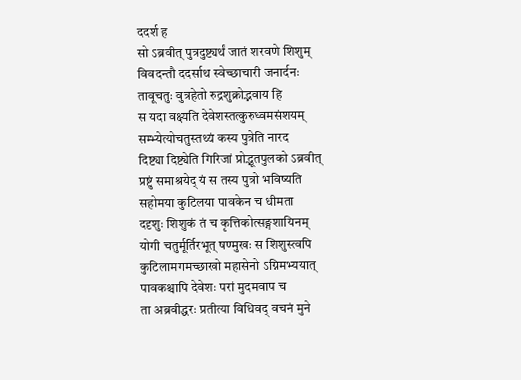ददर्श ह
सो ऽब्रवीत् पुत्रदुष्ट्यर्थं जातं शरवणे शिशुम्
विवदन्तौ ददर्साथ स्वेच्छाचारी जनार्दनः
तावूचतुः वुत्रहेतो रुद्रशुक्रोद्भवाय हि
स यदा वक्ष्यति देवेशस्तत्कुरुध्वमसंशयम्
सम्भ्येत्योचतुस्तथ्यं कस्य पुत्रेति नारद
दिष्ट्या दिष्ट्येति गिरिजां प्रोद्भूतपुलको ऽब्रवीत्
प्रष्टुं समाश्रयेद् यं स तस्य पुत्रो भविष्यति
सहोमया कुटिलया पावकेन च धीमता
ददृशुः शिशुकं तं च कृत्तिकोत्सङ्गशायिनम्
योगी चतुर्मूर्तिरभूत् षण्मुखः स शिशुस्त्वपि
कुटिलामगमच्छाखो महासेनो ऽग्निमभ्ययात्
पावकश्चापि देवेशः परां मुदमवाप च
ता अब्रवीद्धरः प्रतीत्या विधिवद् वचनं मुने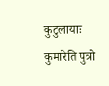कुटुलायाः कुमारेति पुत्रो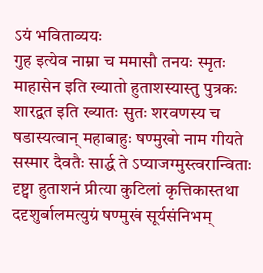ऽयं भविताव्ययः
गुह इत्येव नाम्ना च ममासौ तनयः स्मृतः
माहासेन इति ख्यातो हुताशस्यास्तु पुत्रकः शारद्वत इति ख्यातः सुतः शरवणस्य च
षडास्यत्वान् महाबाहुः षण्मुखो नाम गीयते
सस्मार दैवतैः सार्द्ध ते ऽप्याजग्मुस्त्वरान्विताः
दृष्ट्वा हुताशनं प्रीत्या कुटिलां कृत्तिकास्तथा
ददृशुर्बालमत्युग्रं षण्मुखं सूर्यसंनिभम्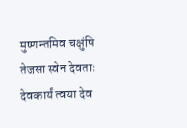मुष्णन्तमिव चक्षुंषि तेजसा स्वेन देवताः
देवकार्यं त्वया देव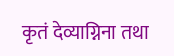कृतं देव्याग्निना तथा